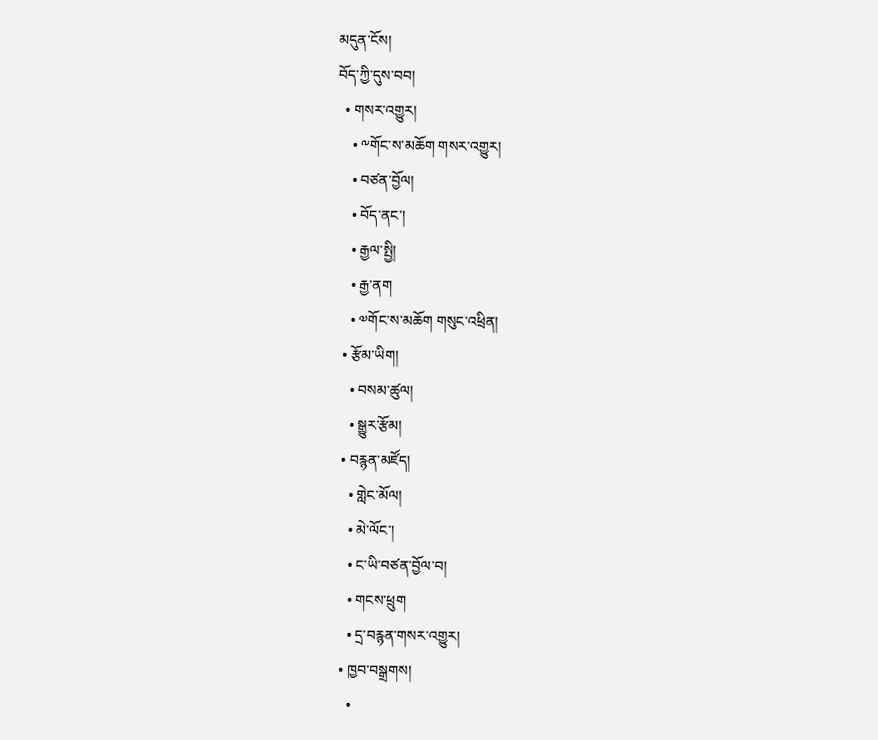མདུན་ངོས།
བོད་ཀྱི་དུས་བབ།
  • གསར་འགྱུར།
    • ༸གོང་ས་མཆོག གསར་འགྱུར།
    • བཙན་བྱོལ།
    • བོད་ནང་།
    • རྒྱལ་སྤྱི།
    • རྒྱ་ནག
    • ༧གོང་ས་མཆོག གསུང་འཕྲིན།
  • རྩོམ་ཡིག།
    • བསམ་ཚུལ།
    • སྒྱུར་རྩོམ།
  • བརྙན་མཛོད།
    • གླེང་མོལ།
    • མེ་ལོང་།
    • ང་ཡི་བཙན་བྱོལ་བ།
    • གངས་ཕྲུག
    • དྲ་བརྙན་གསར་འགྱུར།
  • ཁྱབ་བསྒྲགས།
    •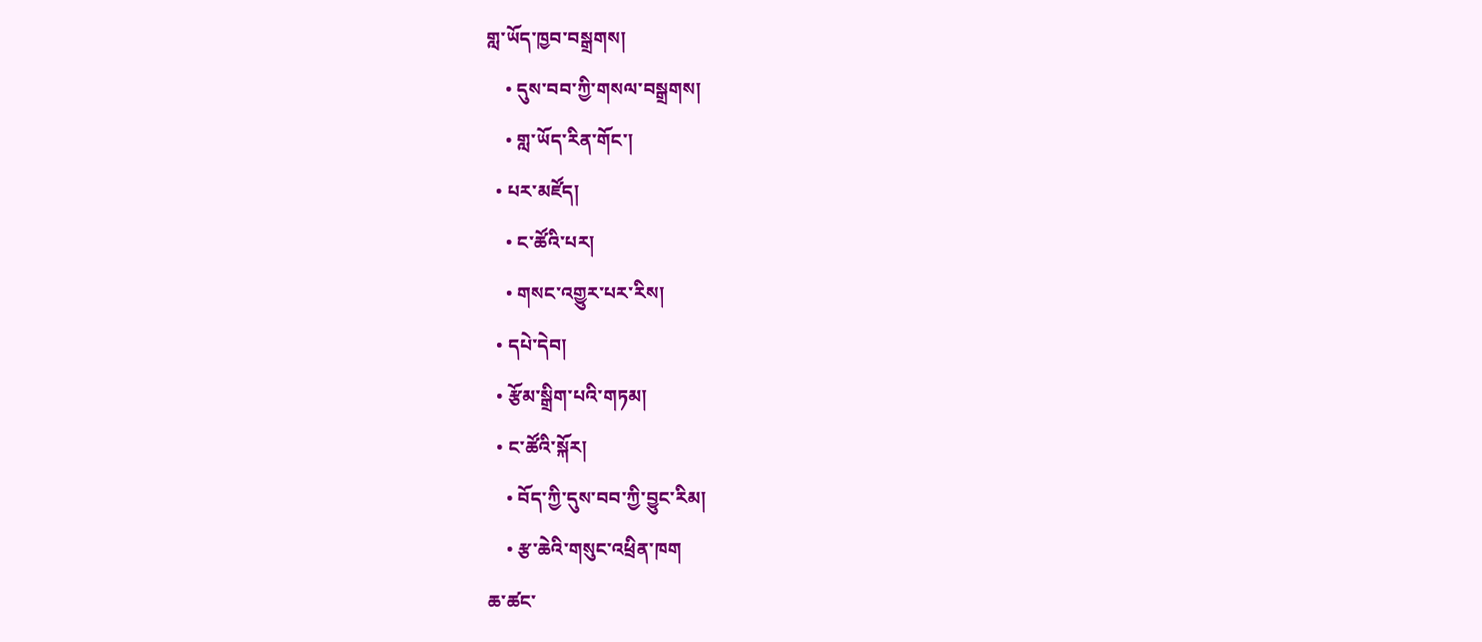གླ་ཡོད་ཁྱབ་བསྒྲགས།
    • དུས་བབ་ཀྱི་གསལ་བསྒྲགས།
    • གླ་ཡོད་རིན་གོང་།
  • པར་མཛོད།
    • ང་ཚོའི་པར།
    • གསང་འགྱུར་པར་རིས།
  • དཔེ་དེབ།
  • རྩོམ་སྒྲིག་པའི་གཏམ།
  • ང་ཚོའི་སྐོར།
    • བོད་ཀྱི་དུས་བབ་ཀྱི་བྱུང་རིམ།
    • རྩ་ཆེའི་གསུང་འཕྲིན་ཁག
ཆ་ཚང་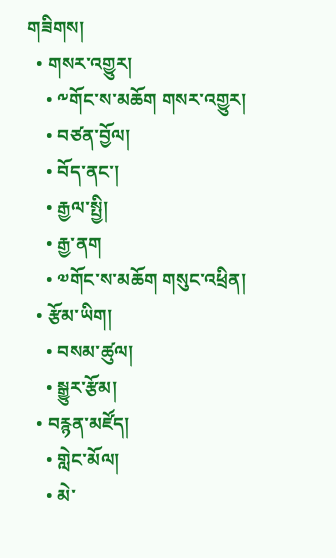གཟིགས།
  • གསར་འགྱུར།
    • ༸གོང་ས་མཆོག གསར་འགྱུར།
    • བཙན་བྱོལ།
    • བོད་ནང་།
    • རྒྱལ་སྤྱི།
    • རྒྱ་ནག
    • ༧གོང་ས་མཆོག གསུང་འཕྲིན།
  • རྩོམ་ཡིག།
    • བསམ་ཚུལ།
    • སྒྱུར་རྩོམ།
  • བརྙན་མཛོད།
    • གླེང་མོལ།
    • མེ་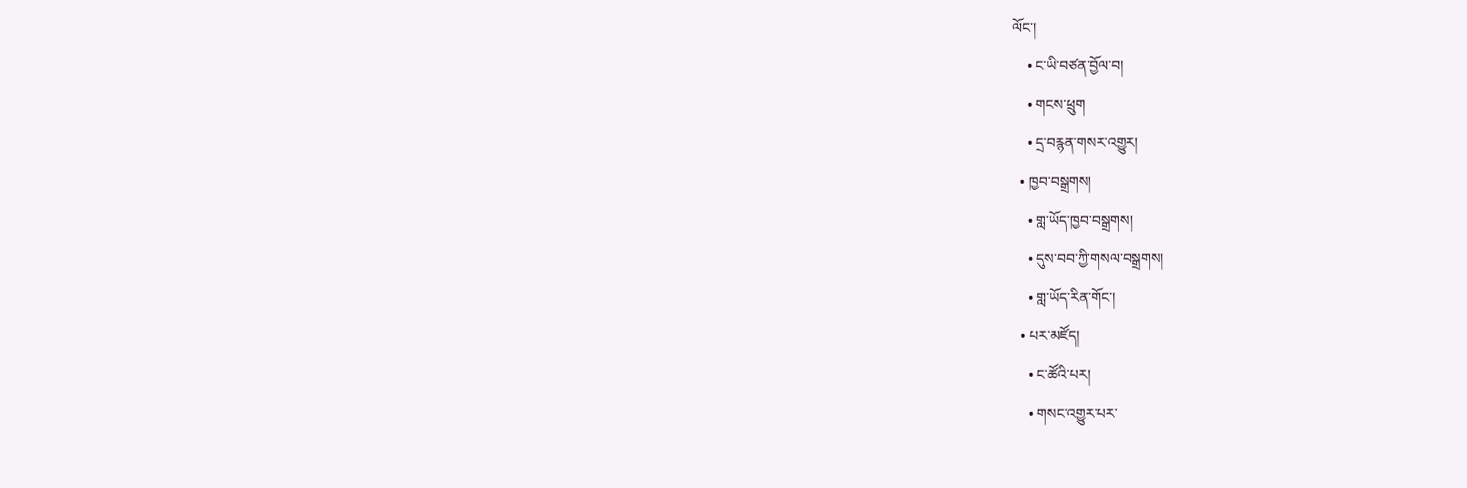ལོང་།
    • ང་ཡི་བཙན་བྱོལ་བ།
    • གངས་ཕྲུག
    • དྲ་བརྙན་གསར་འགྱུར།
  • ཁྱབ་བསྒྲགས།
    • གླ་ཡོད་ཁྱབ་བསྒྲགས།
    • དུས་བབ་ཀྱི་གསལ་བསྒྲགས།
    • གླ་ཡོད་རིན་གོང་།
  • པར་མཛོད།
    • ང་ཚོའི་པར།
    • གསང་འགྱུར་པར་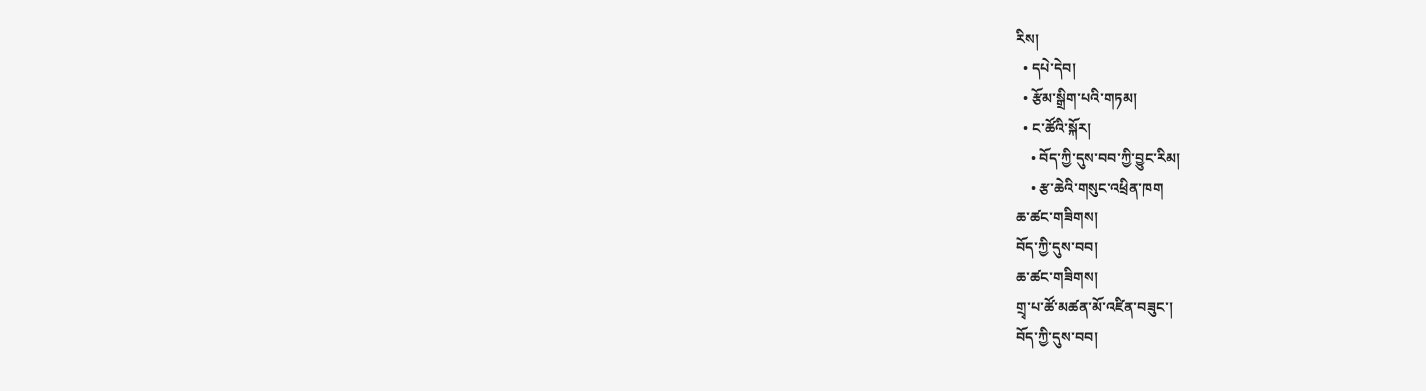རིས།
  • དཔེ་དེབ།
  • རྩོམ་སྒྲིག་པའི་གཏམ།
  • ང་ཚོའི་སྐོར།
    • བོད་ཀྱི་དུས་བབ་ཀྱི་བྱུང་རིམ།
    • རྩ་ཆེའི་གསུང་འཕྲིན་ཁག
ཆ་ཚང་གཟིགས།
བོད་ཀྱི་དུས་བབ།
ཆ་ཚང་གཟིགས།
གྲྭ་པ་ཚོ་མཚན་མོ་འཛིན་བཟུང་།
བོད་ཀྱི་དུས་བབ།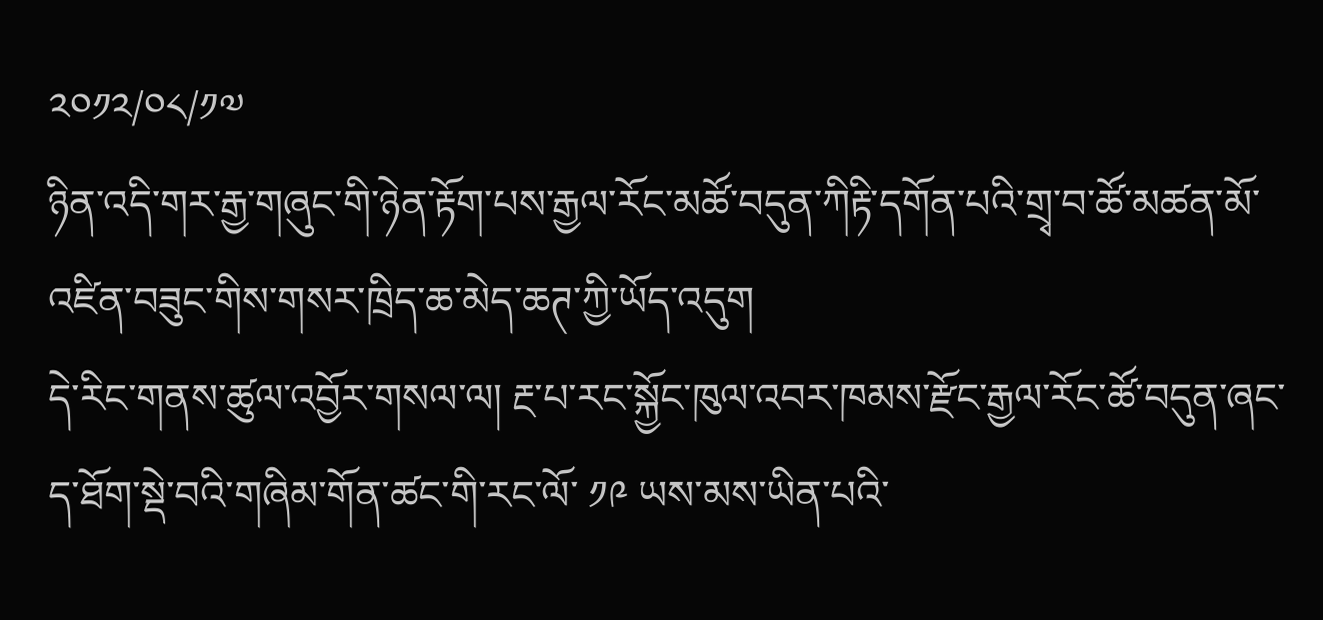༢༠༡༢/༠༨/༡༧
ཉིན་འདི་གར་རྒྱ་གཞུང་གི་ཉེན་རྟོག་པས་རྒྱལ་རོང་མཚོ་བདུན་ཀིརྟི་དགོན་པའི་གྲྭ་བ་ཚོ་མཚན་མོ་འཛིན་བཟུང་གིས་གསར་ཁྲིད་ཆ་མེད་ཆཊ་ཀྱི་ཡོད་འདུག
དེ་རིང་གནས་ཚུལ་འབྱོར་གསལ་ལ། རྔ་པ་རང་སྐྱོང་ཁུལ་འབར་ཁམས་རྫོང་རྒྱལ་རོང་ཚོ་བདུན་ཞང་ད་ཐོག་སྡེ་བའི་གཞིམ་གོན་ཚང་གི་རང་ལོ་ ༡༩ ཡས་མས་ཡིན་པའི་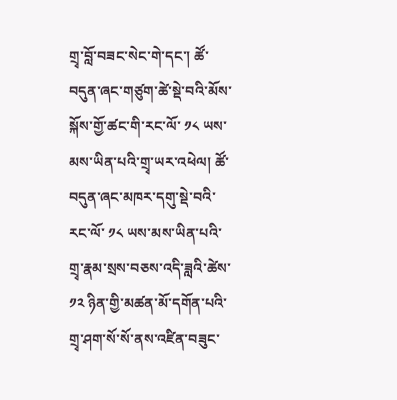གྲྭ་བློ་བཟང་སེང་གེ་དང་། ཚོ་བདུན་ཞང་གཙུག་ཚེ་སྡེ་བའི་མོས་སྐོས་གྱོ་ཚང་གི་རང་ལོ་ ༡༨ ཡས་མས་ཡིན་པའི་གྲྭ་ཡར་འཕེལ། ཚོ་བདུན་ཞང་མཁར་དགུ་སྡེ་བའི་རང་ལོ་ ༡༨ ཡས་མས་ཡིན་པའི་གྲྭ་རྣམ་སྲས་བཅས་འདི་ཟླའི་ཚེས་ ༡༢ ཉིན་གྱི་མཚན་མོ་དགོན་པའི་གྲྭ་ཤག་སོ་སོ་ནས་འཛིན་བཟུང་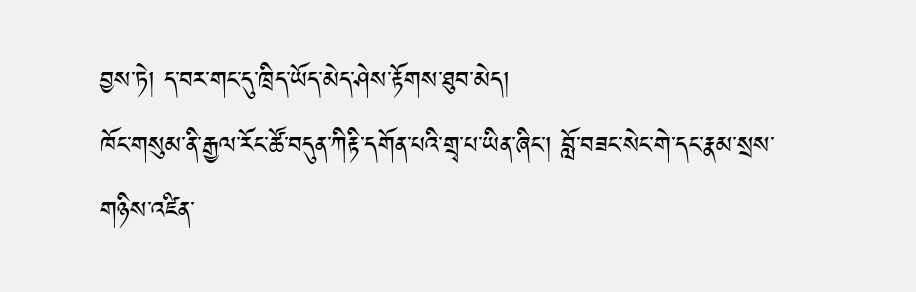བྱས་ཏེ། ད་བར་གང་དུ་ཁྲིད་ཡོད་མེད་ཤེས་རྟོགས་ཐུབ་མེད།
ཁོང་གསུམ་ནི་རྒྱལ་རོང་ཚོ་བདུན་ཀིརྟི་དགོན་པའི་གྲྭ་པ་ཡིན་ཞིང་། བློ་བཟང་སེང་གེ་དང་རྣམ་སྲས་གཉིས་འཛིན་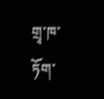གྲྭ་ཁ་ཏོག་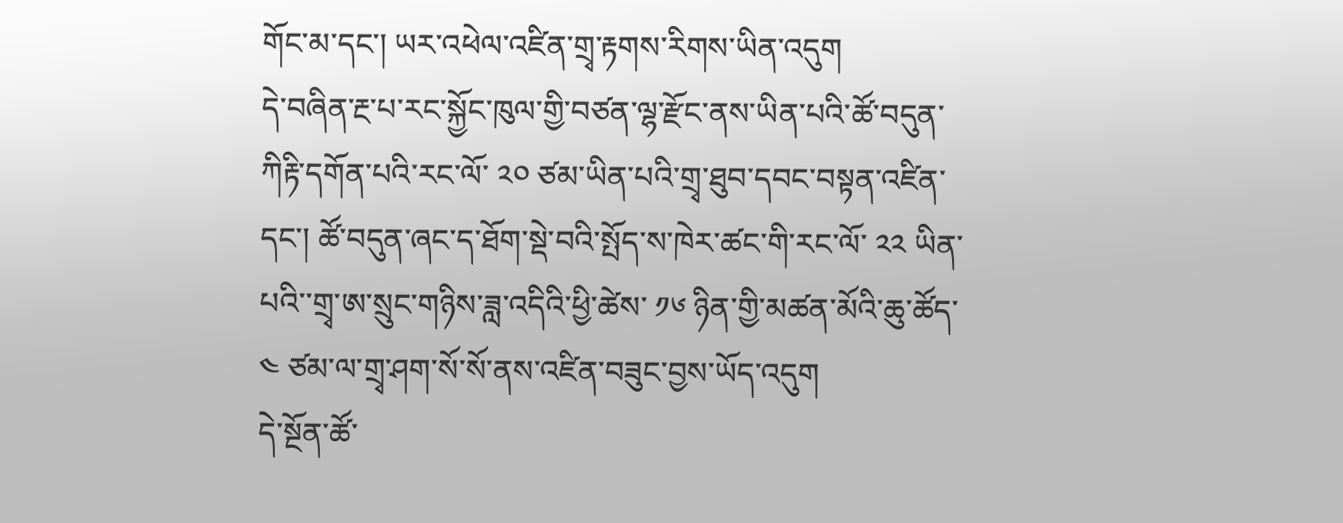གོང་མ་དང་། ཡར་འཕེལ་འཛིན་གྲྭ་རྟགས་རིགས་ཡིན་འདུག
དེ་བཞིན་རྔ་པ་རང་སྐྱོང་ཁུལ་གྱི་བཙན་ལྷ་རྫོང་ནས་ཡིན་པའི་ཚོ་བདུན་ཀིརྟི་དགོན་པའི་རང་ལོ་ ༢༠ ཙམ་ཡིན་པའི་གྲྭ་ཐུབ་དབང་བསྟན་འཛིན་དང་། ཚོ་བདུན་ཞང་ད་ཐོག་སྡེ་བའི་སྤོད་ས་ཁེར་ཚང་གི་རང་ལོ་ ༢༢ ཡིན་པའི་་གྲྭ་ཨ་སྲུང་གཉིས་ཟླ་འདིའི་ཕྱི་ཚེས་ ༡༦ ཉིན་གྱི་མཚན་མོའི་ཆུ་ཚོད་ ༤ ཙམ་ལ་གྲྭ་ཤག་སོ་སོ་ནས་འཛིན་བཟུང་བྱས་ཡོད་འདུག
དེ་སྔོན་ཚོ་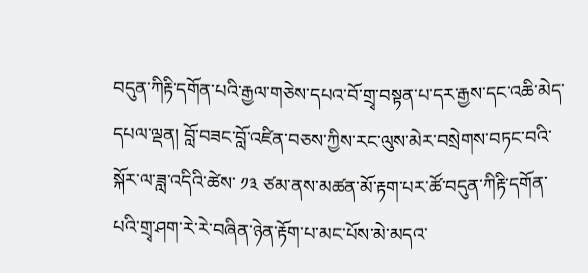བདུན་ཀིརྟི་དགོན་པའི་རྒྱལ་གཅེས་དཔའ་བོ་གྲྭ་བསྟན་པ་དར་རྒྱས་དང་འཆི་མེད་དཔལ་ལྡན། བློ་བཟང་བློ་འཛིན་བཅས་ཀྱིས་རང་ལུས་མེར་བསྲེགས་བཏང་བའི་སྐོར་ལ་ཟླ་འདིའི་ཚེས་ ༡༣ ཙམ་ནས་མཚན་མོ་རྟག་པར་ཚོ་བདུན་ཀིརྟི་དགོན་པའི་གྲྭ་ཤག་རེ་རེ་བཞིན་ཉེན་རྟོག་པ་མང་པོས་མེ་མདའ་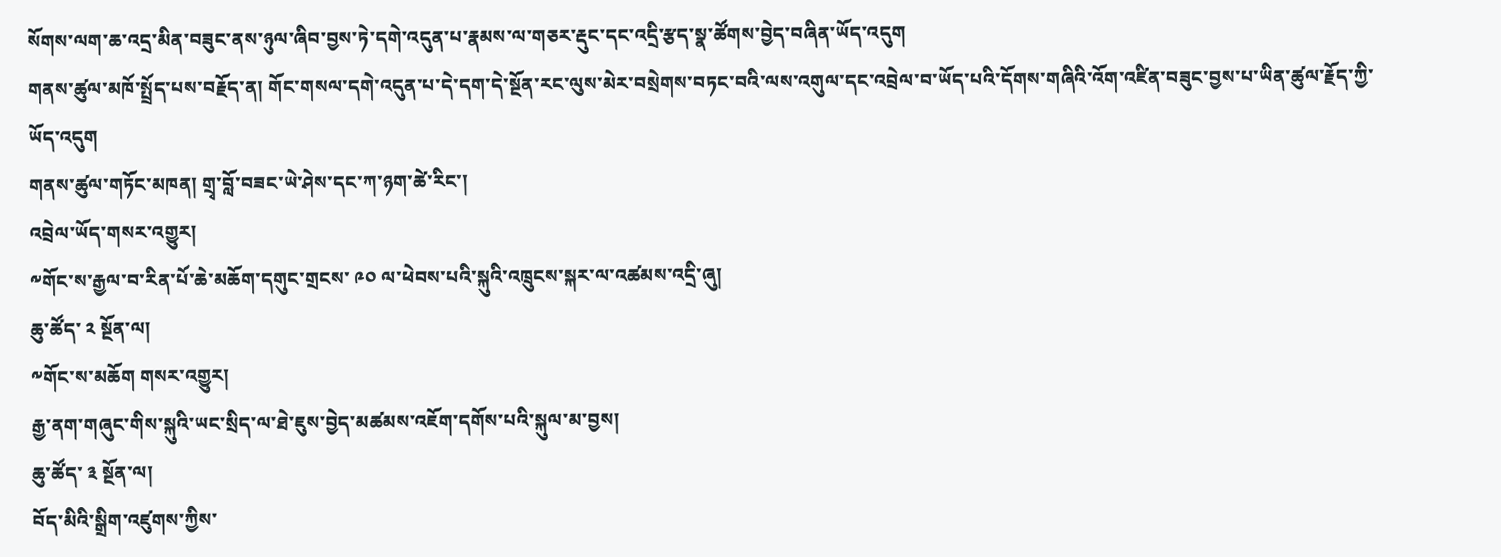སོགས་ལག་ཆ་འདྲ་མིན་བཟུང་ནས་ཉུལ་ཞིབ་བྱས་ཏེ་དགེ་འདུན་པ་རྣམས་ལ་གཅར་རྡུང་དང་འདྲི་རྩད་སྣ་ཚོགས་བྱེད་བཞིན་ཡོད་འདུག
གནས་ཚུལ་མཁོ་སྤྲོད་པས་བརྗོད་ན། གོང་གསལ་དགེ་འདུན་པ་དེ་དག་དེ་སྔོན་རང་ལུས་མེར་བསྲེགས་བཏང་བའི་ལས་འགུལ་དང་འབྲེལ་བ་ཡོད་པའི་དོགས་གཞིའི་འོག་འཛིན་བཟུང་བྱས་པ་ཡིན་ཚུལ་རྗོད་ཀྱི་ཡོད་འདུག
གནས་ཚུལ་གཏོང་མཁན། གྲྭ་བློ་བཟང་ཡེ་ཤེས་དང་ཀ་ཉག་ཚེ་རིང་།
འབྲེལ་ཡོད་གསར་འགྱུར།
༸གོང་ས་རྒྱལ་བ་རིན་པོ་ཆེ་མཆོག་དགུང་གྲངས་ ༩༠ ལ་ཕེབས་པའི་སྐུའི་འཁྲུངས་སྐར་ལ་འཚམས་འདྲི་ཞུ།
ཆུ་ཚོད་ ༢ སྔོན་ལ།
༸གོང་ས་མཆོག གསར་འགྱུར།
རྒྱ་ནག་གཞུང་གིས་སྐུའི་ཡང་སྲིད་ལ་ཐེ་ཇུས་བྱེད་མཚམས་འཇོག་དགོས་པའི་སྐུལ་མ་བྱས།
ཆུ་ཚོད་ ༣ སྔོན་ལ།
བོད་མིའི་སྒྲིག་འཛུགས་ཀྱིས་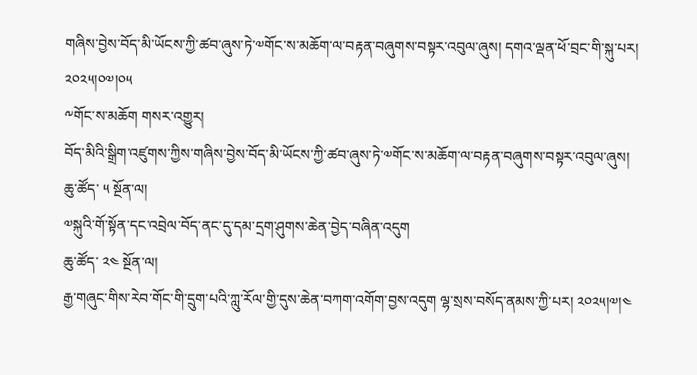གཞིས་བྱེས་བོད་མི་ཡོངས་ཀྱི་ཚབ་ཞུས་ཏེ་༧གོང་ས་མཆོག་ལ་བརྟན་བཞུགས་བསྟར་འབུལ་ཞུས། དགའ་ལྡན་ཕོ་བྲང་གི་སྐུ་པར། ༢༠༢༥།༠༧།༠༥
༸གོང་ས་མཆོག གསར་འགྱུར།
བོད་མིའི་སྒྲིག་འཛུགས་ཀྱིས་གཞིས་བྱེས་བོད་མི་ཡོངས་ཀྱི་ཚབ་ཞུས་ཏེ་༧གོང་ས་མཆོག་ལ་བརྟན་བཞུགས་བསྟར་འབུལ་ཞུས།
ཆུ་ཚོད་ ༥ སྔོན་ལ།
༧སྐུའི་གོ་སྟོན་དང་འབྲེལ་བོད་ནང་དུ་དམ་དྲག་ཤུགས་ཆེན་བྱེད་བཞིན་འདུག
ཆུ་ཚོད་ ༢༤ སྔོན་ལ།
རྒྱ་གཞུང་གིས་རེབ་གོང་གི་དྲུག་པའི་ཀླུ་རོལ་གྱི་དུས་ཆེན་བཀག་འགོག་བྱས་འདུག ལྷ་སྲས་བསོད་ནམས་ཀྱི་པར། ༢༠༢༥།༧།༤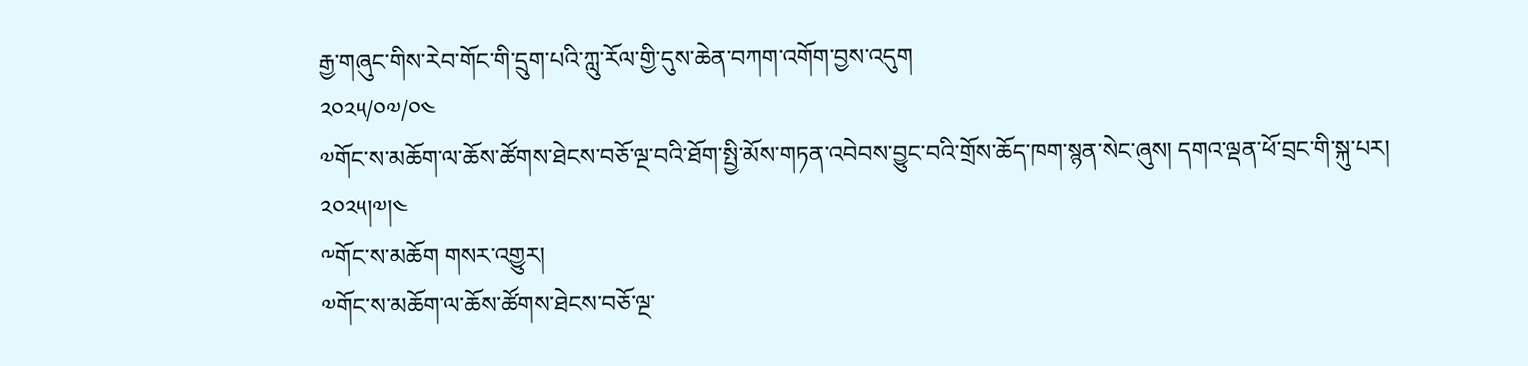རྒྱ་གཞུང་གིས་རེབ་གོང་གི་དྲུག་པའི་ཀླུ་རོལ་གྱི་དུས་ཆེན་བཀག་འགོག་བྱས་འདུག
༢༠༢༥/༠༧/༠༤
༧གོང་ས་མཆོག་ལ་ཆོས་ཚོགས་ཐེངས་བཅོ་ལྔ་བའི་ཐོག་སྤྱི་མོས་གཏན་འབེབས་བྱུང་བའི་གྲོས་ཆོད་ཁག་སྙན་སེང་ཞུས། དགའ་ལྡན་ཕོ་བྲང་གི་སྐུ་པར། ༢༠༢༥།༧།༤
༸གོང་ས་མཆོག གསར་འགྱུར།
༧གོང་ས་མཆོག་ལ་ཆོས་ཚོགས་ཐེངས་བཅོ་ལྔ་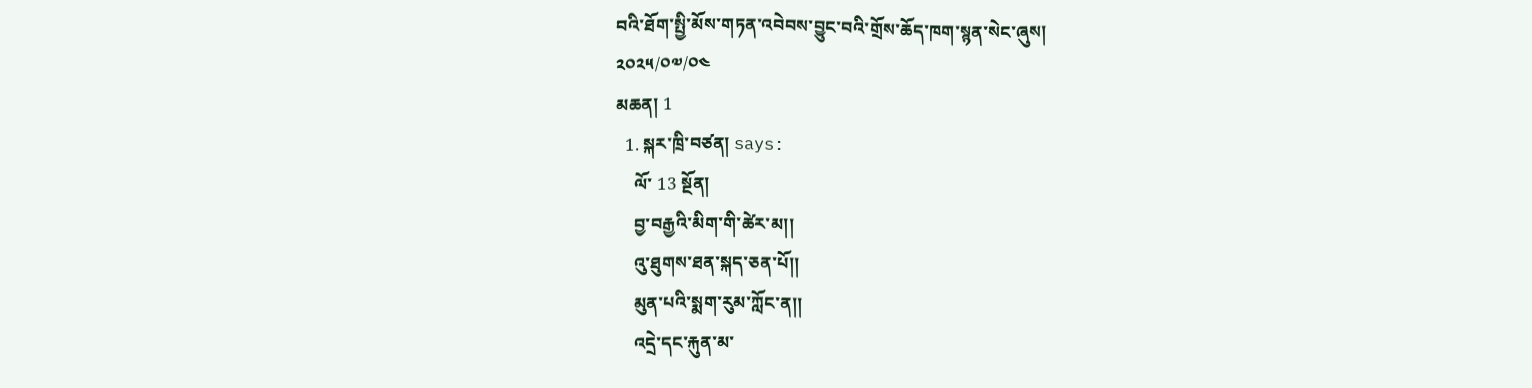བའི་ཐོག་སྤྱི་མོས་གཏན་འབེབས་བྱུང་བའི་གྲོས་ཆོད་ཁག་སྙན་སེང་ཞུས།
༢༠༢༥/༠༧/༠༤
མཆན། 1
  1. སྐར་ཁྲི་བཙན། says:
    ལོ་ 13 སྔོན།
    བྱ་བརྒྱའི་མིག་གི་ཚེར་མ།།
    འུ་ཐུགས་ཐན་སྐད་ཅན་པོ།།
    མུན་པའི་སྨག་རུམ་ཀློང་ན།།
    འདྲེ་དང་རྐུན་མ་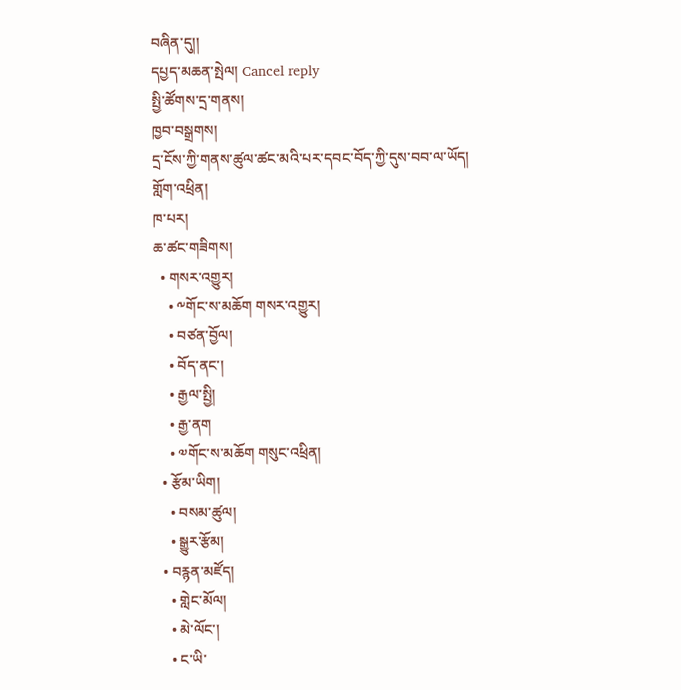བཞིན་དུ།།
དཔྱད་མཆན་སྤེལ། Cancel reply
སྤྱི་ཚོགས་དྲ་གནས།
ཁྱབ་བསྒྲགས།
དྲ་ངོས་ཀྱི་གནས་ཚུལ་ཚང་མའི་པར་དབང་བོད་ཀྱི་དུས་བབ་ལ་ཡོད།
གློག་འཕྲིན།
ཁ་པར།
ཆ་ཚང་གཟིགས།
  • གསར་འགྱུར།
    • ༸གོང་ས་མཆོག གསར་འགྱུར།
    • བཙན་བྱོལ།
    • བོད་ནང་།
    • རྒྱལ་སྤྱི།
    • རྒྱ་ནག
    • ༧གོང་ས་མཆོག གསུང་འཕྲིན།
  • རྩོམ་ཡིག།
    • བསམ་ཚུལ།
    • སྒྱུར་རྩོམ།
  • བརྙན་མཛོད།
    • གླེང་མོལ།
    • མེ་ལོང་།
    • ང་ཡི་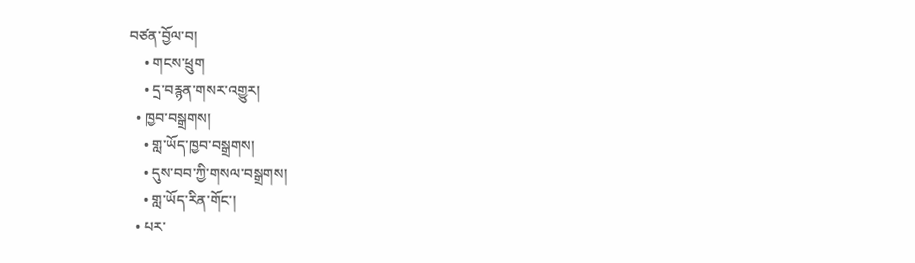བཙན་བྱོལ་བ།
    • གངས་ཕྲུག
    • དྲ་བརྙན་གསར་འགྱུར།
  • ཁྱབ་བསྒྲགས།
    • གླ་ཡོད་ཁྱབ་བསྒྲགས།
    • དུས་བབ་ཀྱི་གསལ་བསྒྲགས།
    • གླ་ཡོད་རིན་གོང་།
  • པར་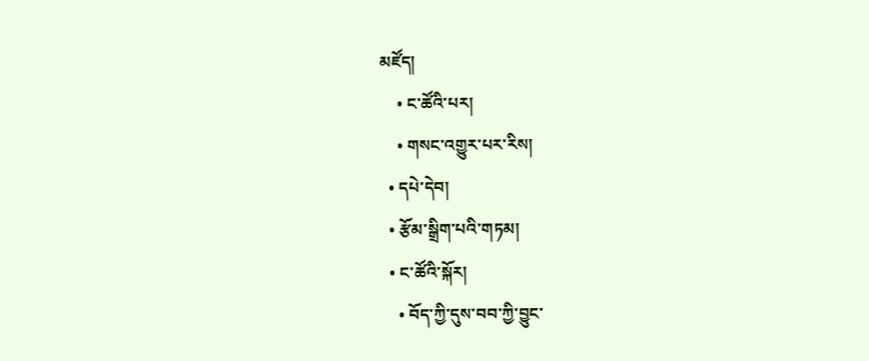མཛོད།
    • ང་ཚོའི་པར།
    • གསང་འགྱུར་པར་རིས།
  • དཔེ་དེབ།
  • རྩོམ་སྒྲིག་པའི་གཏམ།
  • ང་ཚོའི་སྐོར།
    • བོད་ཀྱི་དུས་བབ་ཀྱི་བྱུང་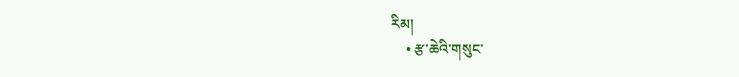རིམ།
    • རྩ་ཆེའི་གསུང་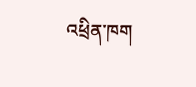འཕྲིན་ཁག